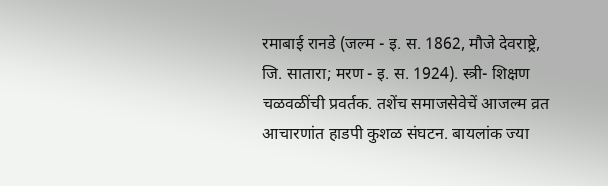रमाबाई रानडे (जल्म - इ. स. 1862, मौजे देवराष्ट्रे, जि. सातारा; मरण - इ. स. 1924). स्त्री- शिक्षण चळवळींची प्रवर्तक. तशेंच समाजसेवेचें आजल्म व्रत आचारणांत हाडपी कुशळ संघटन. बायलांक ज्या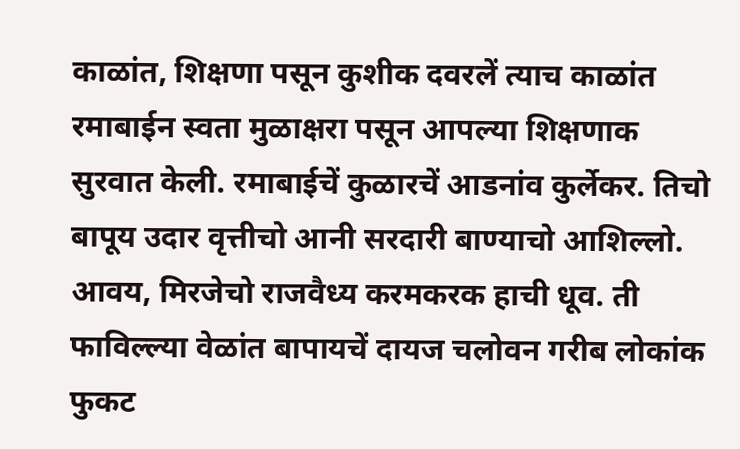काळांत, शिक्षणा पसून कुशीक दवरलें त्याच काळांत रमाबाईन स्वता मुळाक्षरा पसून आपल्या शिक्षणाक सुरवात केली. रमाबाईचें कुळारचें आडनांव कुर्लेकर. तिचो बापूय उदार वृत्तीचो आनी सरदारी बाण्याचो आशिल्लो. आवय, मिरजेचो राजवैध्य करमकरक हाची धूव. ती फाविल्ल्या वेळांत बापायचें दायज चलोवन गरीब लोकांक फुकट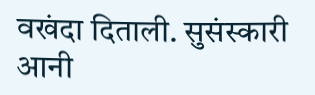वखंदा दिताली. सुसंस्कारी आनी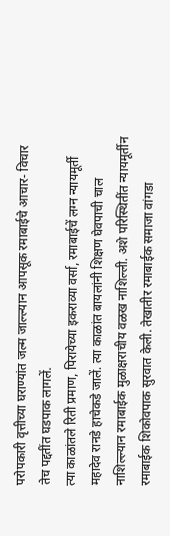परोपकारी वृत्तीच्या घराण्यांत जल्म जाल्ल्यान आपसूक रमाबाईचे आचार- विचार तेच पद्दतींत घडपाक लागलें.
त्या काळांतले रिती प्रमाण, पिरायेच्या इकराव्या वर्सा, रमाबाईचें लग्न न्यायमूर्ती महादेव रानडे हाचेकडे जालें. त्या काळांत बायलांनी शिक्षण घेवपाची चाल नाशिल्ल्यान रमाबाईक मुळाक्षराचीय वळख नाशिल्ली. अशे परिस्थितींत न्यायमूर्तीन रमाबाईक शिकोवपाक सुरवात केली. तेखातीर रमाबाईक समाजा वांगडा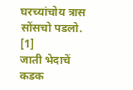घरच्यांचोय त्रास सोंसचो पडलो. [1]
जाती भेदाचें कडक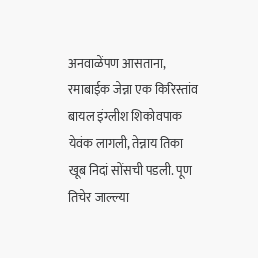अनवाळेंपण आसताना, रमाबाईक जेन्ना एक किरिस्तांव बायल इंग्लीश शिकोवपाक येवंक लागली, तेन्नाय तिका खूब निदां सोंसची पडली. पूण तिचेर जाल्ल्या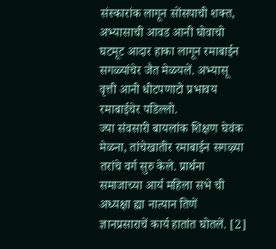संस्कारांक लागून सोंसपाची शक्त, अभ्यासाची आवड आनी घोवाचो घटमूट आदार हाका लागून रमाबाईन सगळ्यांचेर जैत मेळयलें. अभ्यासू वृत्ती आनी धीटपणाटो प्रभावय रमाबाईचेर पडिल्लो.
ज्या संवसारी बायलांक शिक्षण घेवंक मेळना, तांचेखातीर रमाबाईन सगऴ्या तरांचे वर्ग सुरु केले. प्रार्थना समाजाच्या आर्य महिला सभे ची अध्यक्षा ह्या नात्यान तिणें ज्ञानप्रसाराचें कार्य हातांत घोतलें. [2]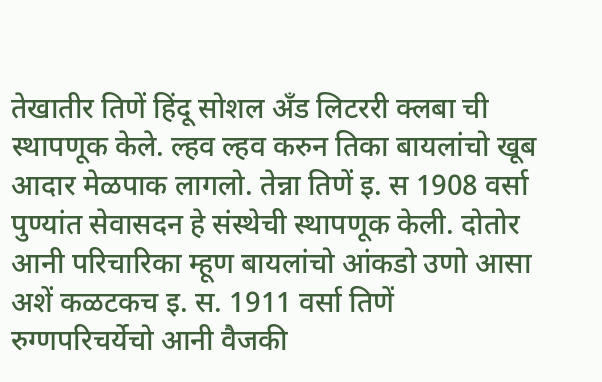तेखातीर तिणें हिंदू सोशल अँड लिटररी क्लबा ची स्थापणूक केले. ल्हव ल्हव करुन तिका बायलांचो खूब आदार मेळपाक लागलो. तेन्ना तिणें इ. स 1908 वर्सा पुण्यांत सेवासदन हे संस्थेची स्थापणूक केली. दोतोर आनी परिचारिका म्हूण बायलांचो आंकडो उणो आसा अशें कळटकच इ. स. 1911 वर्सा तिणें रुग्णपरिचर्येचो आनी वैजकी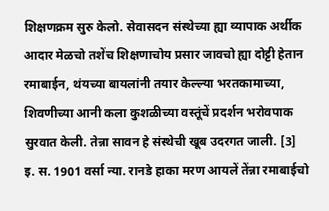शिक्षणक्रम सुरु केलो. सेवासदन संस्थेच्या ह्या व्यापाक अर्थीक आदार मेळचो तशेंच शिक्षणाचोय प्रसार जावचो ह्या दोट्टी हेतान रमाबाईन, थंयच्या बायलांनी तयार केल्ल्या भरतकामाच्या, शिवणीच्या आनी कला कुशळीच्या वस्तूंचें प्रदर्शन भरोवपाक सुरवात केली. तेन्ना सावन हे संस्थेची खूब उदरगत जाली. [3]
इ. स. 1901 वर्सा न्या. रानडे हाका मरण आयलें तेंन्ना रमाबाईचो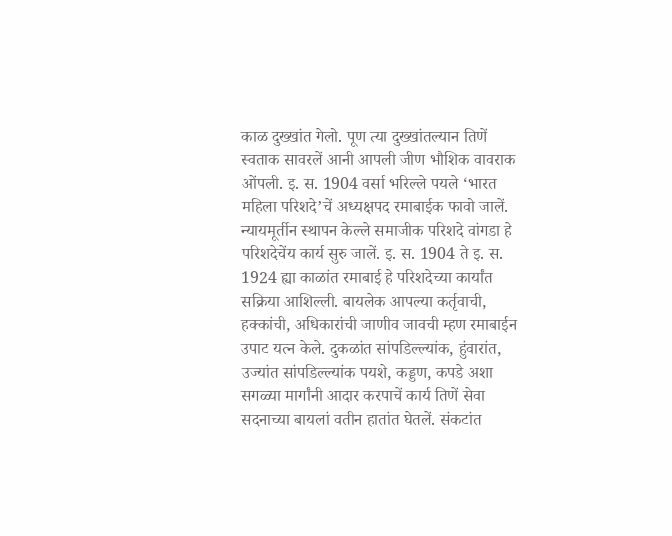काळ दुख्खांत गेलो. पूण त्या दुख्खांतल्यान तिणें स्वताक सावरलें आनी आपली जीण भौशिक वावराक ओंपली. इ. स. 1904 वर्सा भरिल्ले पयले ‘भारत महिला परिशदे’चें अध्यक्षपद रमाबाईक फावो जालें. न्यायमूर्तीन स्थापन केल्ले समाजीक परिशदे वांगडा हे परिशदेचेंय कार्य सुरु जालें. इ. स. 1904 ते इ. स. 1924 ह्या काळांत रमाबाई हे परिशदेच्या कार्यांत सक्रिया आशिल्ली. बायलेक आपल्या कर्तृवाची, हक्कांची, अधिकारांची जाणीव जावची म्हण रमाबाईन उपाट यत्न केले. दुकळांत सांपडिल्ल्यांक, हुंवारांत, उज्यांत सांपडिल्ल्यांक पयशे, कड्डण, कपडे अशा सगळ्या मार्गांनी आदार करपाचें कार्य तिणें सेवा सदनाच्या बायलां वतीन हातांत घेतलें. संकटांत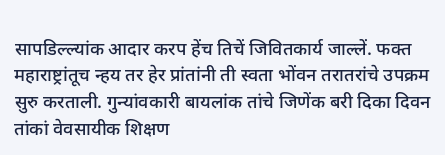सापडिल्ल्यांक आदार करप हेंच तिचें जिवितकार्य जाल्लें. फक्त महाराष्ट्रांतूच न्हय तर हेर प्रांतांनी ती स्वता भोंवन तरातरांचे उपक्रम सुरु करताली. गुन्यांवकारी बायलांक तांचे जिणेंक बरी दिका दिवन तांकां वेवसायीक शिक्षण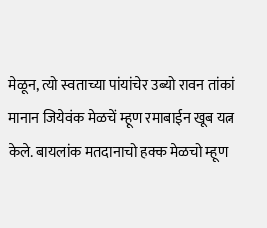मेळून, त्यो स्वताच्या पांयांचेर उब्यो रावन तांकां मानान जियेवंक मेळचें म्हूण रमाबाईन खूब यत्न केले. बायलांक मतदानाचो हक्क मेळचो म्हूण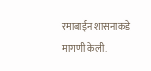रमाबाईन शासनाकडे मागणी केली.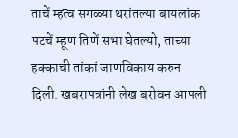ताचें म्हत्व सगळ्या थरांतल्या बायलांक पटचें म्हूण तिणें सभा घेतल्यो, ताच्या हक्काची तांकां जाणविकाय करुन दिली. खबरापत्रांनी लेख बरोवन आपली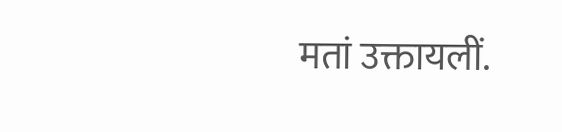मतां उक्तायलीं.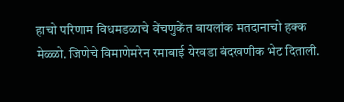हाचो परिणाम विधमडळाचे वेंचणुकेंत बायलांक मतदानाचो हक्क मेळ्ळो. जिणेचे विमाणेमरेन रमाबाई येरवडा बंदखणीक भेट दिताली.